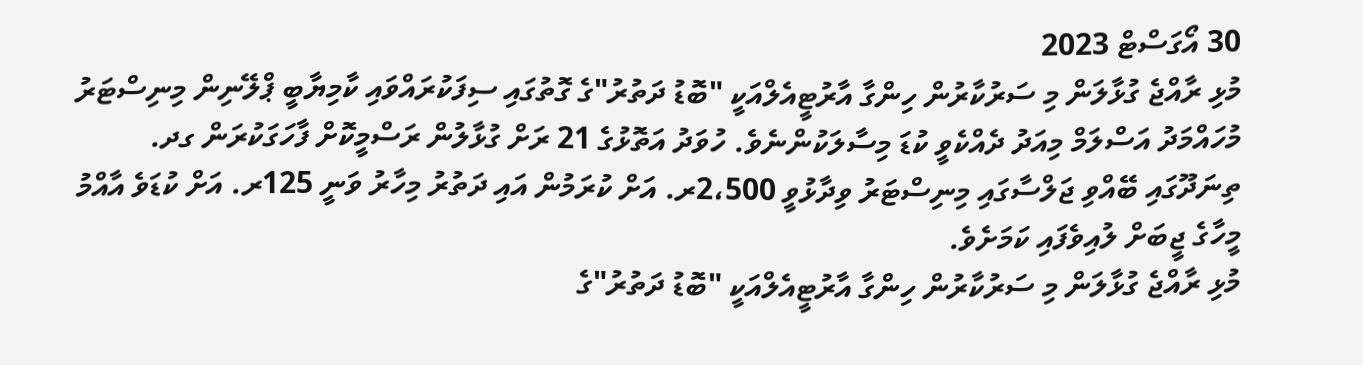30 އޯގަސްޓް 2023
މުޅި ރާއްޖެ ގުޅާލަން މި ސަރުކާރުން ހިންގާ އާރުޓީއެލްއަކީ "ބޮޑު ދަތުރު"ގެ ގޮތުގައި ސިފަކުރައްވައި ކާމިޔާބީ ޕްލޭނިން މިނިސްޓަރު މުހައްމަދު އަސްލަމް މިއަދު ދެއްކެވީ ކުޑަ މިސާލަކުންނެވެ. ހުވަދު އަތޮޅުގެ 21 ރަށް ގުޅާލުން ރަސްމީކޮށް ފާހަގަކުރަން ގދ. ތިނަދޫގައި ބޭއްވި ޖަލްސާގައި މިނިސްޓަރު ވިދާޅުވީ 2،500ރ. އަށް ކުރަމުން އައި ދަތުރު މިހާރު ވަނީ 125ރ. އަށް ކުޑަވެ އާއްމު މީހާގެ ޖީބަށް ލުއިވެފައި ކަމަށެވެ.
މުޅި ރާއްޖެ ގުޅާލަން މި ސަރުކާރުން ހިންގާ އާރުޓީއެލްއަކީ "ބޮޑު ދަތުރު"ގެ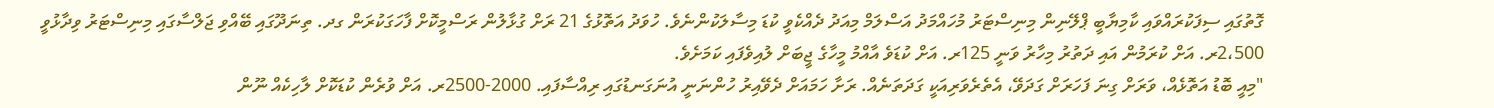ގޮތުގައި ސިފަކުރައްވައި ކާމިޔާބީ ޕްލޭނިން މިނިސްޓަރު މުހައްމަދު އަސްލަމް މިއަދު ދެއްކެވީ ކުޑަ މިސާލަކުންނެވެ. ހުވަދު އަތޮޅުގެ 21 ރަށް ގުޅާލުން ރަސްމީކޮށް ފާހަގަކުރަން ގދ. ތިނަދޫގައި ބޭއްވި ޖަލްސާގައި މިނިސްޓަރު ވިދާޅުވީ 2،500ރ. އަށް ކުރަމުން އައި ދަތުރު މިހާރު ވަނީ 125ރ. އަށް ކުޑަވެ އާއްމު މީހާގެ ޖީބަށް ލުއިވެފައި ކަމަށެވެ.
"މިއީ ބޮޑު އަތޮޅެއް، ވަރަށް ގިނަ ފަހަރަށް ގަދަވޭ، އެތެރެވަރިއަކީ ގަދަތަނެއް. ރަށާ ހަމައަށް ދެވޭއިރު ހުންނަނީ އުނަގަނޑުގައި ރިއްސާފައި. 2000-2500ރ. އަށް ވުރެން ކުޑަކޮށް ލާހިކެއް ނޫން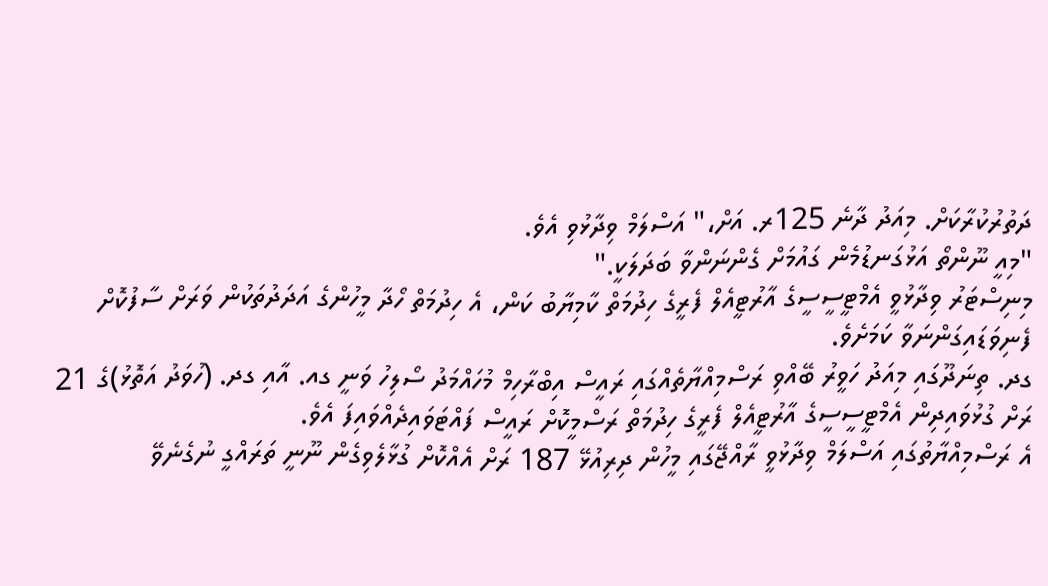ދަތުރުކުރާކަށް. މިއަދު ދާނެ 125ރ. އަށް،" އަސްލަމް ވިދާޅުވި އެވެ.
"މިއީ ނޫންތޯ އަޅުގަނޑުމެން ގައުމަށް ގެންނަންވާ ބަދަލަކީ."
މިނިސްޓަރު ވިދާޅުވީ އެމްޓީސީސީގެ އާރުޓީއެލް ފެރީގެ ހިދުމަތް ކާމިޔާބު ކަން، އެ ހިދުމަތް ހޯދާ މީހުންގެ އަދަދުތަކުން ވަރަށް ސާފުކޮށް ފެނިވަޑައިގަންނަވާ ކަމަށެވެ.
ގދ. ތިނަދޫގައި މިއަދު ހަވީރު ބޭއްވި ރަސްމިއްޔާތެއްގައި ރައީސް އިބްރާހިމް މުހައްމަދު ސޯލިހު ވަނީ ގއ. އާއި ގދ. (ހުވަދު އަތޮޅު)ގެ 21 ރަށް ގުޅުވައިދިން އެމްޓީސީސީގެ އާރުޓީއެލް ފެރީގެ ހިދުމަތް ރަސްމީކޮށް ރައީސް ފައްޓަވައިދެއްވައިފަ އެވެ.
އެ ރަސްމިއްޔާތުގައި އަސްލަމް ވިދާޅުވީ ރާއްޖޭގައި މީހުން ދިރިއުޅޭ 187 ރަށް އެއްކޮށް ގުޅާލެވިގެން ނޫނީ ތަރައްގީ ނުގެނެވޭ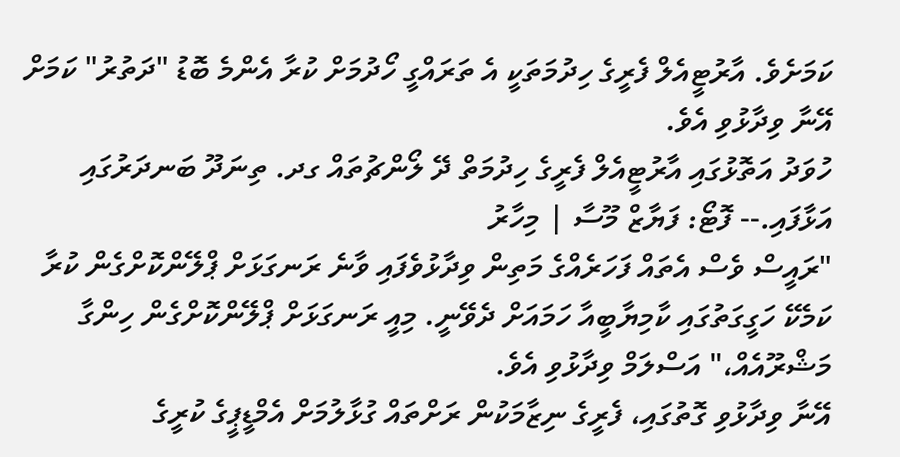ކަމަށެވެ. އާރުޓީއެލް ފެރީގެ ހިދުމަތަކީ އެ ތަރައްގީ ހޯދުމަށް ކުރާ އެންމެ ބޮޑު "ދަތުރު" ކަމަށް އޭނާ ވިދާޅުވި އެވެ.
ހުވަދު އަތޮޅުގައި އާރުޓީއެލް ފެރީގެ ހިދުމަތް ދޭ ލޯންޗުތައް ގދ. ތިނަދޫ ބަނދަރުގައި އަޅާފައި.-- ފޮޓޯ: ފަޔާޒް މޫސާ | މިހާރު
"ރައީސް ވެސް އެތައް ފަހަރެއްގެ މަތިން ވިދާޅުވެފައި ވާނެ ރަނގަޅަށް ޕްލޭންކޮށްގެން ކުރާ ކަމެކޭ ހަގީގަތުގައި ކާމިޔާބީއާ ހަމައަށް ދެވޭނީ. މިއީ ރަނގަޅަށް ޕްލޭންކޮށްގެން ހިންގާ މަޝްރޫއެއް،" އަސްލަމް ވިދާޅުވި އެވެ.
އޭނާ ވިދާޅުވި ގޮތުގައި، ފެރީގެ ނިޒާމަކުން ރަށްތައް ގުޅާލުމަށް އެމްޑީޕީގެ ކުރީގެ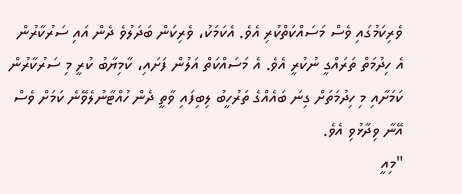ވެރިކަމުގައި ވެސް މަސައްކަތްކުރި އެވެ. އެކަމަކު، ވެރިކަން ބަދަލުވެ ދެން އައި ސަރުކާރުން އެ ހިދުމަތް ތަރައްގީ ނުކުރީ އެވެ. އެ މަސައްކަތް އަލުން ފަށައި، ކާމިޔާބު ކުރީ މި ސަރުކާރުން ކަމަށާއި މި ހިދުމަތަށް ގިނަ ބައެއްގެ ތަރުހީބު ލިބިފައި ވާތީ ދެން ހުއްޓާނުލެވޭނެ ކަމަށް ވެސް އޭނާ ވިދާޅުވި އެވެ.
"މިއީ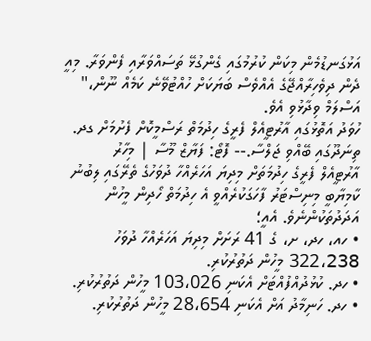އަޅުގަނޑުމެން މިކަން ކުރުމުގައި ގެންގުޅޭ ތަސައްވަރާއި ފެންވަރާ. މިއީ ދެން ދިވެހިރާއްޖޭގެ އެއްވެސް ބަޔަކަށް ހުއްޓުވޭނެ ކަމެއް ނޫން،" އަސްލަމް ވިދާޅުވި އެވެ.
ހުވަދު އަތޮޅުގައި އާރުޓީއެލް ފެރީގެ ހިދުމަތް ރަސްމީކޮށް ފެށުމަށް ގދ. ތިނަދޫގައި ބޭއްވި ޖަލްސާ.-- ފޮޓޯ: ފަޔާޒް މޫސާ | މިހާރު
އާރުޓީއެލް ފެރީގެ ހިދުމަތަށް މިދިޔަ އަހަރެއްހާ ދުވަހުގެ ތެރޭގައި ލިބުނު ކާމިޔާބީ މިނިސްޓަރު ފާހަގަކުރެއްވީ އެ ހިދުމަތް ހޯދިން މީހުން އަދަދުތަކުންނެވެ. އެއީ؛
• ހއ، ހދ، ށ، ގެ 41 ރަށަށް މިދިޔަ އަހަރެއްހާ ދުވަހު 322،238 މީހުން ދަތުރުކުރި.
• ހދ. ކުޅުދުއްފުއްޓަށް އެކަނި 103،026 މީހުން ދަތުރުކުރި.
• ހދ. ހަނިމާދު އަށް އެކަނި 28،654 މީހުން ދަތުރުކުރި.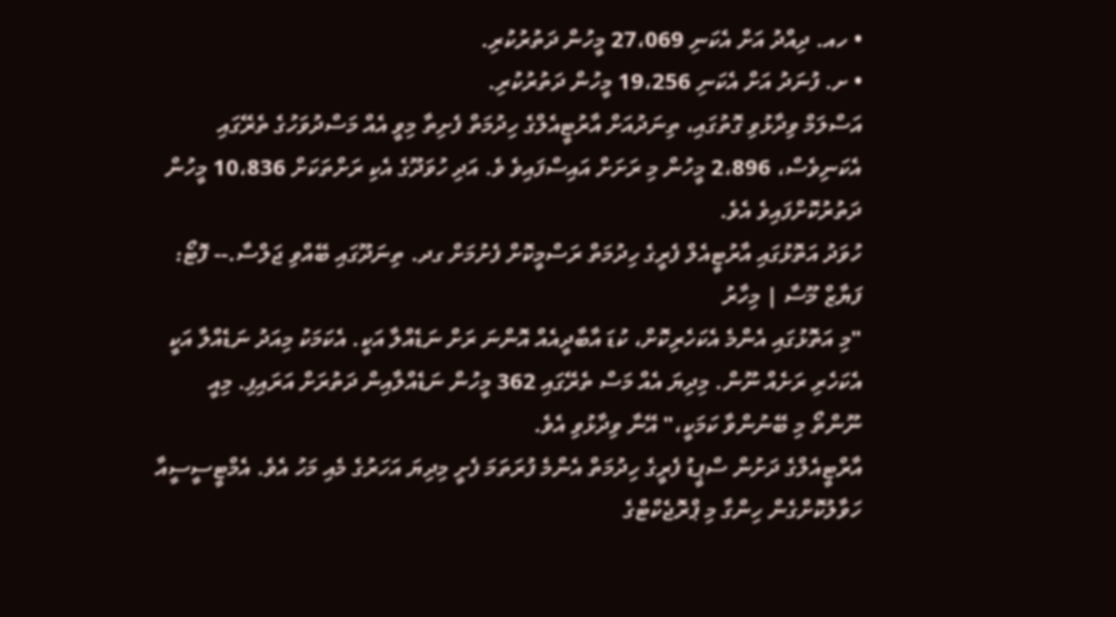• ހއ. ދިއްދު އަށް އެކަނި 27،069 މީހުން ދަތުރުކުރި.
• ށ. ފުނަދު އަށް އެކަނި 19،256 މީހުން ދަތުރުކުރި.
އަސްލަމް ވިދާޅުވި ގޮތުގައި، ތިނަދުއަށް އާރުޓީއެލްގެ ހިދުމަތް ފެށިތާ މިވީ އެއް މަސްދުވަހުގެ ތެރޭގައި އެކަނިވެސް، 2،896 މީހުން މި ރަށަށް އައިސްފައިވެ ވެ. އަދި ހުވަދޫގެ އެކި ރަށްތަކަށް 10،836 މީހުން ދަތުރުކޮށްފައިވެ އެވެ.
ހުވަދު އަތޮޅުގައި އާރުޓީއެލް ފެރީގެ ހިދުމަތް ރަސްމީކޮށް ފެށުމަށް ގދ. ތިނަދޫގައި ބޭއްވި ޖަލްސާ.-- ފޮޓޯ: ފަޔާޒް މޫސާ | މިހާރު
"މި އަތޮޅުގައި އެންމެ އެކަހެރިކޮށް، ކުޑަ އާބާދީއެއް އޮންނަ ރަށް ނަޑެއްލާ އަކީ. އެކަމަކު މިއަދު ނަޑެއްލާ އަކީ އެކަހެރި ރަށެއް ނޫން. މިދިޔަ އެއް މަސް ތެރޭގައި 362 މީހުން ނަޑެއްލާއިން ދަތުރަށް އަރައިފި. މިއީ ނޫންތޯ މި ބޭނުންވާ ކަމަކީ،" އޭނާ ވިދާޅުވި އެވެ.
އާރްޓީއެލްގެ ދަށުން ސްޕީޑު ފެރީގެ ހިދުމަތް އެންމެ ފުރަތަމަ ފެށީ މިދިޔަ އަހަރުގެ މެއި މަހު އެވެ. އެމްޓީސީސީއާ ހަވާލުކޮށްގެން ހިންގާ މި ޕްރޮޖެކްޓްގެ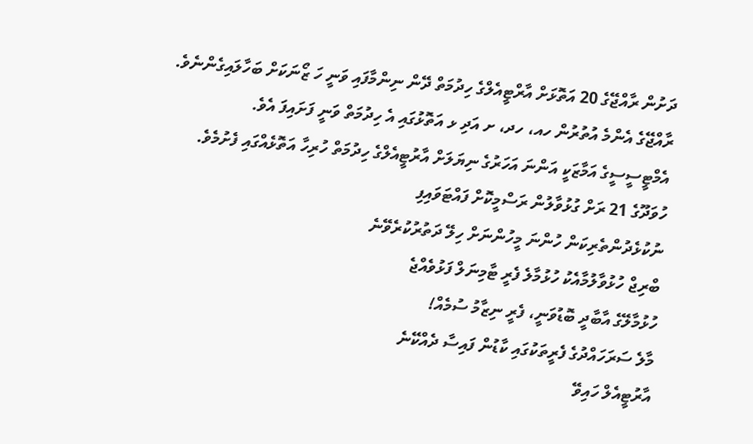ދަށުން ރާއްޖޭގެ 20 އަތޮޅަށް އާރްޓީއެލްގެ ހިދުމަތް ދޭން ނިންމާފައި ވަނީ ހަ ޒޯނަކަށް ބަހާލައިގެންނެވެ. ރާއްޖޭގެ އެންމެ އުތުރުން ހއ، ހދ، ށ އަދި ޅ އަތޮޅުގައި އެ ހިދުމަތް ވަނީ ފަށައިފަ އެވެ.
އެމްޓީސީސީގެ އަމާޒަކީ އަންނަ އަހަރުގެ ނިޔަލަށް އާރުޓީއެލްގެ ހިދުމަތް ހުރިހާ އަތޮޅެއްގައި ފެށުމެވެ.
ހުވަދޫގެ 21 ރަށް ގުޅުވާލުން ރަސްމީކޮށް ފައްޓަވައިފި
ނުކުޅެދުންތެރިކަން ހުންނަ މީހުންނަށް ހިލޭ ދަތުރުކުރެވޭނެ
ބްރިޖް ހުޅުވާލުމާއެކު ހުޅުމާލެ ފެރީ ޓާމިނަލް ފަޅުވެއްޖެ
ހުޅުމާލޭގެ އާބާދީ ބޮޑުވަނީ، ފެރީ ނިޒާމު ސުމެއް!
މާލެ ސަރަހައްދުގެ ފެރީތަކުގައި ކާޑުން ފައިސާ ދެއްކޭނެ
އާރުޓީއެލް ހައިވޭ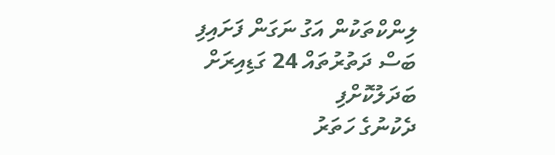ލިންކްތަކުން އަގު ނަގަން ފަށައިފި
ބަސް ދަތުރުތައް 24 ގަޑިއިރަށް ބަދަލުކޮށްފި
ދެކުނުގެ ހަތަރު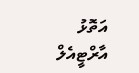އަތޮޅު އާރްޓީއެލް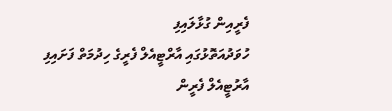ފެރީއިން ގުޅާލައިފި
ހުވަދުއަތޮޅުގައި އާރްޓީއެލް ފެރީގެ ހިދުމަތް ފަށައިފި
އާރުޓީއެލް ފެރީން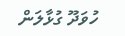ހުވަދޫ ގުޅާލަން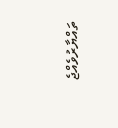ތައްޔާރުވެއްޖެ